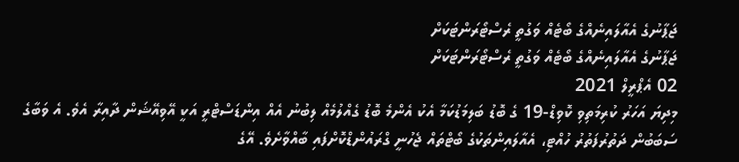ޖަޕާނުގެ އެއާލައިނެއްގެ ބޯޓެއް ވަގުތީ ރެސްޓޯރަންޓަކަށް
ޖަޕާނުގެ އެއާލައިނެއްގެ ބޯޓެއް ވަގުތީ ރެސްޓޯރަންޓަކަށް
02 އެޕްރީލް 2021
މިދިޔަ އަހަރު ކުރިމަތިވި ކޮވިޑް-19 ގެ ބޮޑު ބަލިމަޑުކަމާ އެކު އެންމެ ބޮޑު ގެއްލުމެއް ލިބުނު އެއް އިންޑަސްޓްރީ އަކީ އޭވިއޭޝަން ދާއިރާ އެވެ. އެ ވަބާގެ ސަބަބުން ދަތުރުފަތުރު ހުއްޓި، އެއާލައިންތަކުގެ ބޯޓްތައް ޖެހުނީ ގްރައުންޑްކޮށްފައި ބާއްވާށެވެ. އޭގެ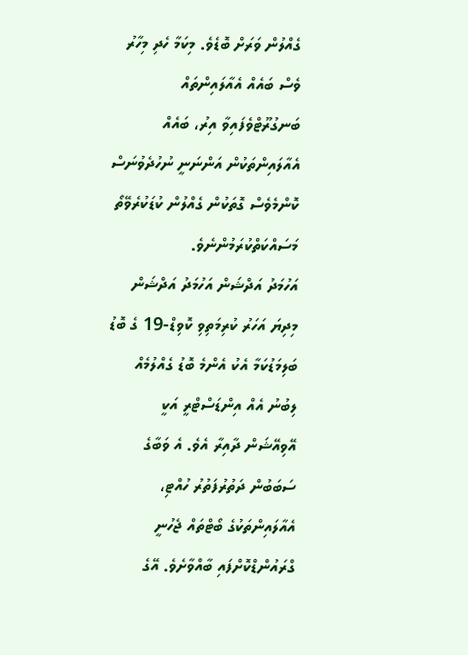ގެއްލުން ވަރަށް ބޮޑެވެ. މިކަމާ ހެދި މިހާރު ވެސް ބައެއް އެއާލައިންތައް ބަނގުރޫޓްވެފައިވާ އިރު، ބައެއް އެއާލައިންތަކުން އަންނަނީ ނުހުދެވުނަސް ކޮންމެވެސް ގޮތަކުން ގެއްލުން ކުޑަކުރެވޭތޯ މަސައްކަތްކުރަމުންނެވެ.
އަހުމަދު އަދްޝަން އަހުމަދު އަދްޝަން
މިދިޔަ އަހަރު ކުރިމަތިވި ކޮވިޑް-19 ގެ ބޮޑު ބަލިމަޑުކަމާ އެކު އެންމެ ބޮޑު ގެއްލުމެއް ލިބުނު އެއް އިންޑަސްޓްރީ އަކީ އޭވިއޭޝަން ދާއިރާ އެވެ. އެ ވަބާގެ ސަބަބުން ދަތުރުފަތުރު ހުއްޓި، އެއާލައިންތަކުގެ ބޯޓްތައް ޖެހުނީ ގްރައުންޑްކޮށްފައި ބާއްވާށެވެ. އޭގެ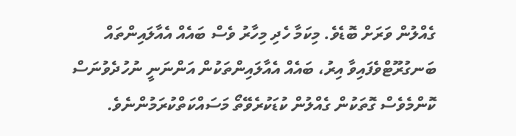ގެއްލުން ވަރަށް ބޮޑެވެ. މިކަމާ ހެދި މިހާރު ވެސް ބައެއް އެއާލައިންތައް ބަނގުރޫޓްވެފައިވާ އިރު، ބައެއް އެއާލައިންތަކުން އަންނަނީ ނުހުދެވުނަސް ކޮންމެވެސް ގޮތަކުން ގެއްލުން ކުޑަކުރެވޭތޯ މަސައްކަތްކުރަމުންނެވެ.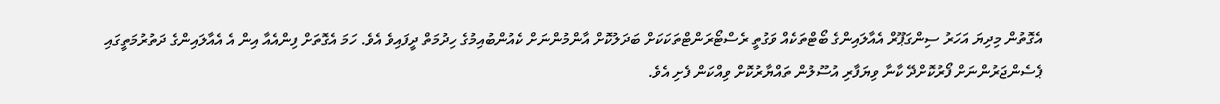އެގޮތުން މިދިޔަ އަހަރު ސިންގަޕޫރް އެއާލައިންގެ ބޯޓްތަކެއް ވަގުތީ ރެސްޓޯރަންޓްތަކަކަށް ބަދަލުކޮށް އާންމުންނަށް ކެއުންބުއިމުގެ ހިދުމަތް ދީފައިވެ އެވެ. ހަމަ އެގޮތަށް ފިންއެއާ އިން އެ އެއާލައިންގެ ދަތުރުމަތީގައި ޕެސެންޖަރުންނަށް ފޯރުކޮށްދޭ ކާނާ ވިޔަފާރި އުސޫލުން ތައްޔާރުކޮށް ވިއްކަން ފެށި އެވެ.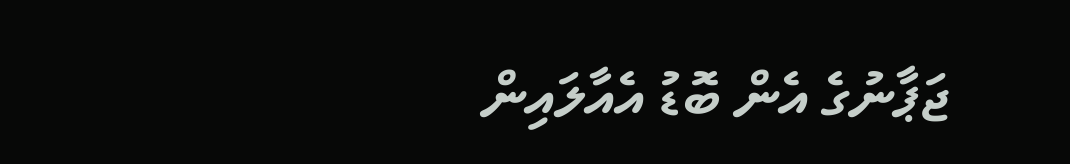ޖަޕާނުގެ އެން ބޮޑު އެއާލައިން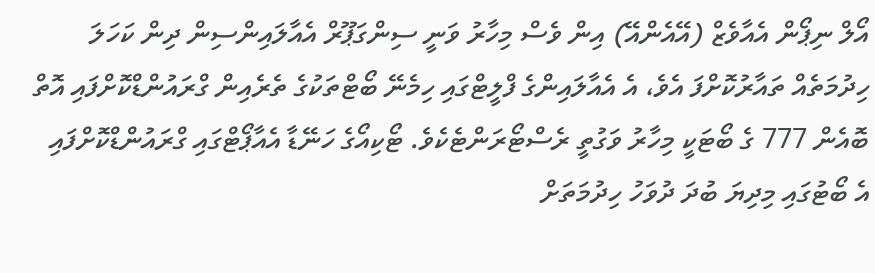އޯލް ނިޕޯން އެއާވެޒް (އޭއެންއޭ) އިން ވެސް މިހާރު ވަނީ ސިންގަޕޫރް އެއާލައިންސިން ދިން ކަހަލަ ހިދުމަތެއް ތައާރުކޮށްފަ އެވެ، އެ އެއާލައިންގެ ފްލީޓްގައި ހިމެނޭ ބޯޓްތަކުގެ ތެރެއިން ގްރައުންޑްކޮށްފައި އޮތް ބޮއެން 777 ގެ ބޯޓަކީ މިހާރު ވަގުތީ ރެސްޓޯރަންޓެކެވެ. ޓޯކިއޯގެ ހަނޭޑާ އެއާޕޯޓްގައި ގްރައުންޑްކޮށްފައި އެ ބޯޓުގައި މިދިޔަ ބުދަ ދުވަހު ހިދުމަތަށް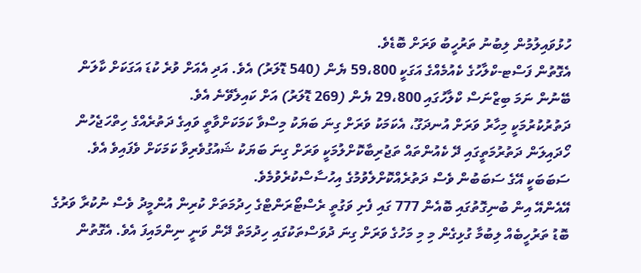ހުޅުވައިލުމުން ލިބުނު ތަރުހީބު ވަރަށް ބޮޑެވެ.
އެގޮތުން ފަސްޓ-ކްލާހުގެ ކެއުމެއްގެ އަގަކީ 59،800 ޔެން (540 ޑޮލަރު) އެވެ. އަދި އެއަށް ވުރެ ކުޑަ އަގަކަށް ކާލަން ބޭނުން ނަމަ ބިޒްނަސް ކްލާހުގައި 29،800 ޔެން (269 ޑޮލަރު) އަށް ކައިލެވޭނެ އެވެ.
ދަތުރުކުރުމަކީ މިހާރު ވަރަށް އުނދަގޫ، އެކަމަކު ވަރަށް ގިނަ ބަޔަކު މިސްވާ ކަމަކަށްވާތީ ވައިގެ ދަތުރެއްގެ ހިތްހަޖެހުން ހޯދައިލަން ދަތުރުމަތީގައި ދޭ ކެއުންތައް ތަޖުރިބާކޮށްލުމަކީ ވަރަށް ގިނަ ބަޔަކު ޝައުގުވެރިވާ ކަމަކަށް ވެފައިވެ އެވެ. ސަބަބަކީ އޭގެ ސަބަބުން ވެސް ދަތުރެއްކޮށްލެވުމުގެ އިހުސާސްކުރެވުމެވެ.
އޭއެންއޭ އިން ބުނިގޮތުގައި ބޮއެން 777 ގައި ފެށި ވަގުތީ ރެސްޓޯރަންޓްގެ ހިދުމަތަށް ކުރިން އުންމީދު ވެސް ނުކުރާ ވަރުގެ ބޮޑު ތަރުހީބެއް ލިބުމާ ގުޅިގެން މި މި މަހުގެ ވަރަށް ގިނަ ދުވަސްތަކުގައި ހިދުމަތް ދޭން ވަނީ ނިންމައިފަ އެވެ. އެގޮތުން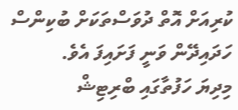ކުރިއަށް އޮތް ދުވަސްތަކަށް ބުކިންސް ހަދައިދޭން ވަނީ ފަށައިފަ އެވެ.
މިދިޔަ ހަފުތާގައި ބްރިޓިޝް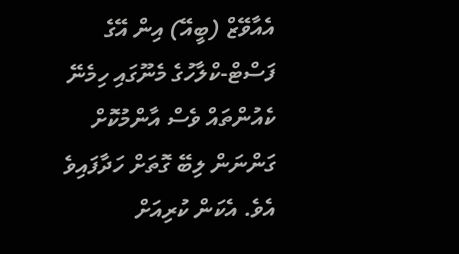އެއާވޭޒް (ބީއޭ) އިން އޭގެ ފަސްޓް-ކްލާހުގެ މެނޫގައި ހިމެނޭ ކެއުންތައް ވެސް އާންމުކޮށް ގަންނަން ލިބޭ ގޮތަށް ހަދާފައިވެ އެވެ. އެކަން ކުރިއަށް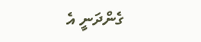ގެންދަނީ އެ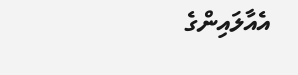އެއާލައިންގެ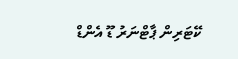ކޭޓަރިން ޕާޓްނަރު ޑޫ އެންޑް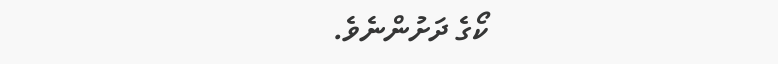ކޯގެ ދަށުންނެވެ.